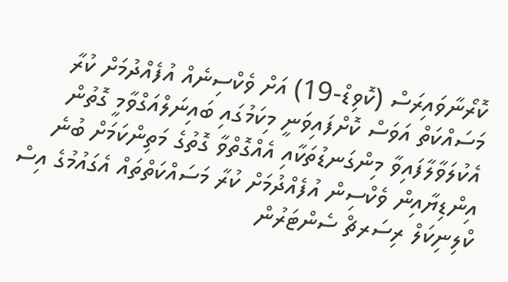ކޮރޯނާވައިރަސް (ކޮވިޑް-19) އަށް ވެކްސިނެއް އުފެއްދުމަށް ކުރާ މަސައްކަތް އަވަސް ކޮށްފައިވަނީ މިކަމުގައި ބައިނަލްއަގްވާމީ ގޮތުން އެކުލަވާލާފައިވާ މިންގަނޑުތަކާއި އެއްގޮތްވާ ގޮތުގެ މަތިންކަމަށް ބުނެ އިންޑިޔާއިން ވެކްސިން އުފެއްދުމަށް ކުރާ މަސައްކަތްތައް އެގައުމުގެ އިސް ކްލިނިކަލް ރިސަރޗް ސެންޓަރުން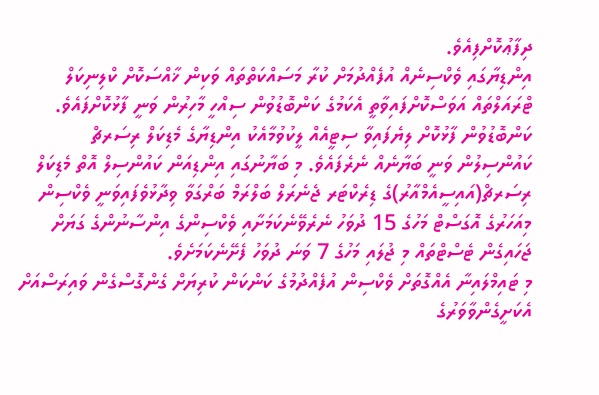ދިފާޢުކޮށްފިއެވެ.
އިންޑިޔާގައި ވެކްސިނެއް އުފެއްދުމަށް ކުރާ މަސައްކަތްތައް ވަކިން ޚާއްސަކޮށް ކްލިނިކަލް ޓްރައަލްތައް އަވަސްކޮށްފައިވާތީ އެކަމުގެ ކަންބޮޑުވުން ސިއްހީ މާހިރުން ވަނީ ފާޅުކޮށްފައެވެ.
ކަންބޮޑުވުން ފާޅުކޮށް ލިޔެފައިވާ ސިޓީއެއް ލީކުވުމާއެކު އިންޑިޔާގެ މެޑިކަލް ރިސަރޗް ކައުންސިލުން ވަނީ ބަޔާނެއް ނެރެފައެވެ. މި ބަޔާނުގައި އިންޑިއަން ކައުންސިލް އޮތް މެޑިކަލް ރިސަރޗް(އައިސީއެމްއާރު)ގެ ޑިރެކްޓަރ ޖެނެރަލް ބަލްރަމް ބަރްގަވާ ވިދާޅުވެފައިވަނީ ވެކްސިން މިއަހަރުގެ އޮގަސްޓް މަހުގެ 15 ދުވަހު ނެރެވޭނެކަމަށާއި ވެކްސިންގެ އިންސާނުންގެ ގަޔަށް ޖަހައިގެން ޓެސްޓްތައް މި ޖުލައި މަހުގެ 7 ވަނަ ދުވަހު ފެށޭނެކަމަށެވެ.
މި ޓައިމްލައިނާ އެއްގޮތަށް ވެކްސިން އުފެއްދުމުގެ ކަންކަން ކުރިޔަށް ގެންގޮސްގެން ވައިރަސްއަށް އެކަށީގެންވާވަރުގެ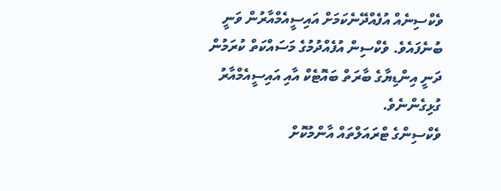ވެކްސިނެއް އުފެއްދޭނެކަމަށް އައިސީއެމްއާރުން ވަނީ ބުނެފައެވެ. ވެކްސިން އުފެއްދުމުގެ މަސައްކަތް ކުރަމުން ދަނީ އިންޑިޔާގެ ބާރަތް ބައޮޓެކް އާއި އައިސީއެމްއާރު ގުޅިގެންނެވެ.
ވެކްސިންގެ ޓްރައަލްތައް އާންމުކޮށް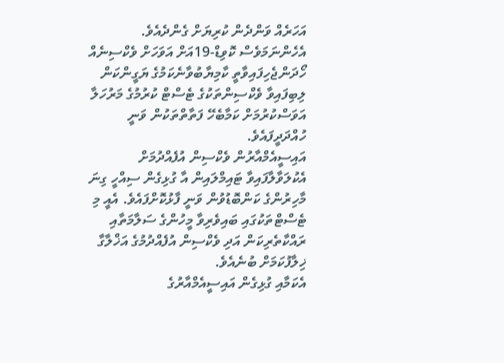އަހަރެއް ވަންދެން ކުރިޔަށް ގެންދެއެވެ. އެހެންނަމަވެސް ކޮވިޑް-19އަށް އަވަހަށް ވެކްސިނެއް ހޯދަންޖެހިފައިވާތީ ކާމިޔާބުވާނެކަމުގެ ޔަގީންކަން ލިބިފައިވާ ވެކްސިންތަކުގެ ޓެސްޓް ކުރުމުގެ މަރުހަލާ އަވަސްކުރުމަށް ކަމާބެހޭ ފަތާތްތަކުން ވަނީ ހުއްދަދީފައެވެ.
އައިސީއެމްއާރުން ވެކްސިން އުފެއްދުމަށް އެކުލަވާލާފައިވާ ޓައިމްލައިން އާ ގުޅިގެން ސިއްހީ ގިނަ މާހިރުންގެ ކަންބޮޑުވުން ވަނީ ފާޅުކޮށްފައެވެ. އެއީ މި ޓެސްޓްތަކުގައި ބައިވެރިވާ މީހުންގެ ސަލާމަތާއި ރައްކާތެރިކަން އަދި ވެކްސިން އުފެއްދުމުގެ އަޚްލާގާ ޚިލާފުކަމަށް ބުނެއެވެ.
އެކަމާއި ގުޅިގެން އައިސީއެމްއާރުގެ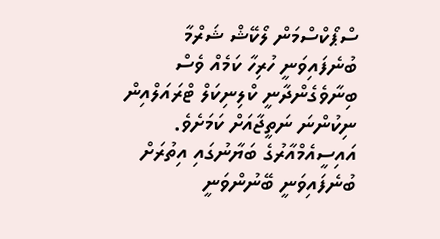ސްޕޯކްސްމަން ލޯކޭޝް ޝަރްމާ ބުނެފައިވަނީ ހުރިހާ ކަމެއް ވެސް ބިނާވެގެންދާނީ ކްލިނިކަލް ޓްރައަލްއިން ނިކުންނަ ނަތީޖާއަށް ކަމަށެވެ.
އައިސީއެމްއާރުގެ ބަޔާނުގައި އިތުރަށް ބުނެފައިވަނީ ބޭނުންވަނީ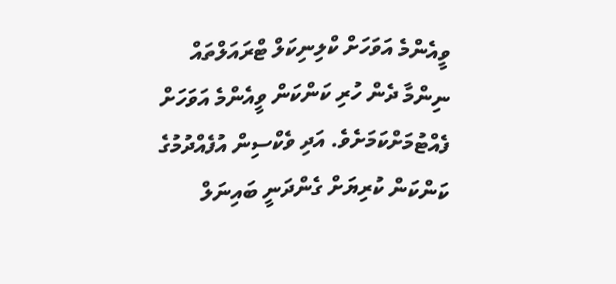ވީއެންމެ އަވަހަށް ކްލިނިކަލް ޓްރައަލްތައް ނިންމާ ދެން ހުރި ކަންކަން ވީއެންމެ އަވަހަށް ފެއްޓުމަށްކަމަށެވެ. އަދި ވެކްސިން އުފެއްދުމުގެ ކަންކަން ކުރިޔަށް ގެންދަނީ ބައިނަލް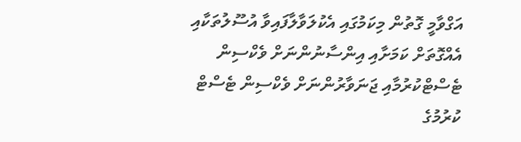އަގްވާމީ ގޮތުން މިކަމުގައި އެކުލަވާލާފައިވާ އުސޫލުތަކާއި އެއްގޮތަށް ކަމަށާއި އިންސާނުންނަށް ވެކްސިން ޓެސްޓްކުރުމާއި ޖަނަވާރުންނަށް ވެކްސިން ޓެސްޓް ކުރުމުގެ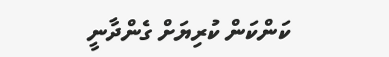ކަންކަން ކުރިޔަށް ގެންދާނީ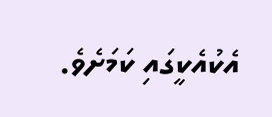އެކުއެކީގައި ކަމަށެވެ.